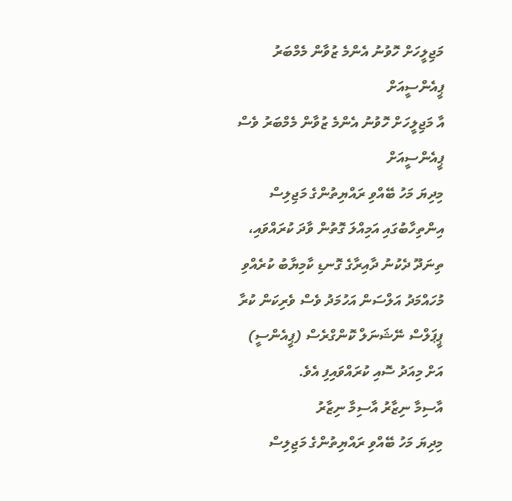މަޖިލީހަށް ހޮވުނު އެންމެ ޒުވާން މެމްބަރު ޕީއެންސީއަށް
އާ މަޖިލީހަށް ހޮވުނު އެންމެ ޒުވާން މެމްބަރު ވެސް ޕީއެންސީއަށް
މިދިޔަ މަހު ބޭއްވި ރައްޔިތުންގެ މަޖިލިސް އިންތިހާބުގައި އަމިއްލަ ގޮތުން ވާދަ ކުރައްވައި، ތިނަދޫ ދެކުނު ދާއިރާގެ ގޮނޑި ކާމިޔާބު ކުރެއްވި މުހައްމަދު އަލްސަން އަހުމަދު ވެސް ވެރިކަން ކުރާ ޕީޕަލްސް ނޭޝަނަލް ކޮންގްރެސް (ޕީއެންސީ) އަށް މިއަދު ސޮއި ކުރައްވައިފި އެވެ.
އާސިމާ ނިޒާރު އާސިމާ ނިޒާރު
މިދިޔަ މަހު ބޭއްވި ރައްޔިތުންގެ މަޖިލިސް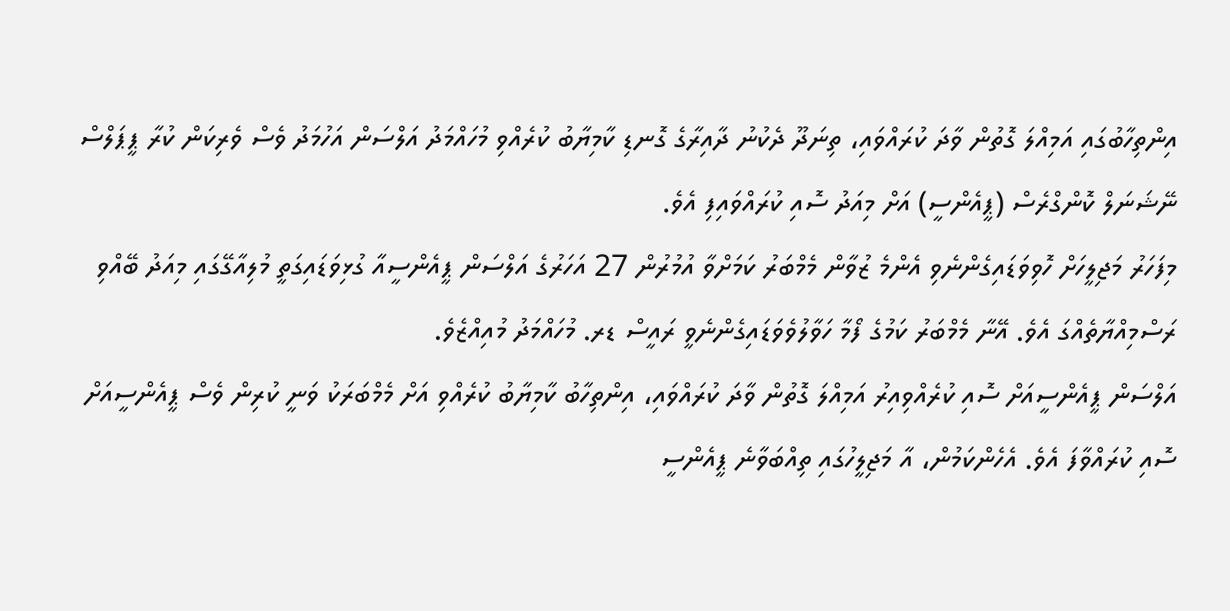އިންތިހާބުގައި އަމިއްލަ ގޮތުން ވާދަ ކުރައްވައި، ތިނަދޫ ދެކުނު ދާއިރާގެ ގޮނޑި ކާމިޔާބު ކުރެއްވި މުހައްމަދު އަލްސަން އަހުމަދު ވެސް ވެރިކަން ކުރާ ޕީޕަލްސް ނޭޝަނަލް ކޮންގްރެސް (ޕީއެންސީ) އަށް މިއަދު ސޮއި ކުރައްވައިފި އެވެ.
މިފަހަރު މަޖިލީހަށް ހޮވިވަޑައިގެންނެވި އެންމެ ޒުވާން މެމްބަރު ކަމަށްވާ އުމުރުން 27 އަހަރުގެ އަލްސަން ޕީއެންސީއާ ގުޅިވަޑައިގަތީ މުލިއާގޭގައި މިއަދު ބޭއްވި ރަސްމިއްޔާތެއްގަ އެވެ. އޭނާ މެމްބަރު ކަމުގެ ފޯމާ ހަވާލުވެވަޑައިގެންނެވީ ރައީސް ޑރ. މުހައްމަދު މުއިއްޒެވެ.
އަލްސަން ޕީއެންސީއަށް ސޮއި ކުރެއްވިއިރު އަމިއްލަ ގޮތުން ވާދަ ކުރައްވައި، އިންތިހާބު ކާމިޔާބު ކުރެއްވި އަށް މެމްބަރަކު ވަނީ ކުރިން ވެސް ޕީއެންސީއަށް ސޮއި ކުރައްވާފަ އެވެ. އެހެންކަމުން، އާ މަޖިލީހުގައި ތިއްބަވާނެ ޕީއެންސީ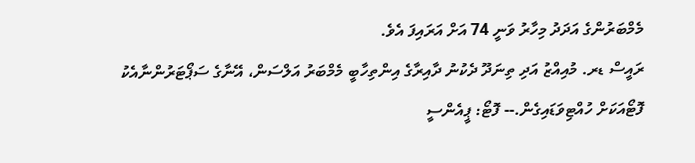މެމްބަރުންގެ އަދަދު މިހާރު ވަނީ 74 އަށް އަރައިފަ އެވެ.
ރައީސް ޑރ. މުއިއްޒު އަދި ތިނަދޫ ދެކުނު ދާއިރާގެ އިންތިހާބީ މެމްބަރު އަލްސަން، އޭނާގެ ސަޕޯޓަރުންނާއެކު ފޮޓޯއަކަށް ހުއްޓިވަޑައިގެން.-- ފޮޓޯ: ޕީއެންސީ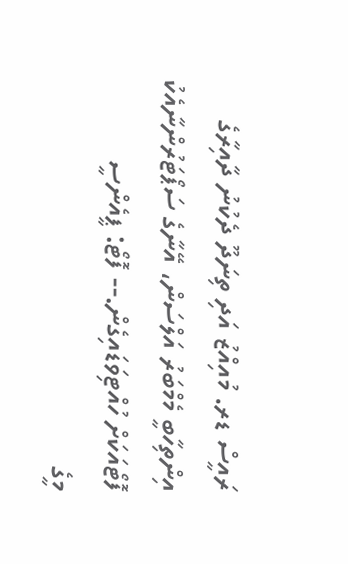ރައީސް ޑރ. މުއިއްޒު އަދި ތިނަދޫ ދެކުނު ދާއިރާގެ އިންތިހާބީ މެމްބަރު އަލްސަން، އޭނާގެ ސަޕޯޓަރުންނާއެކު ފޮޓޯއަކަށް ހުއްޓިވަޑައިގެން.-- ފޮޓޯ: ޕީއެންސީ
މީގެ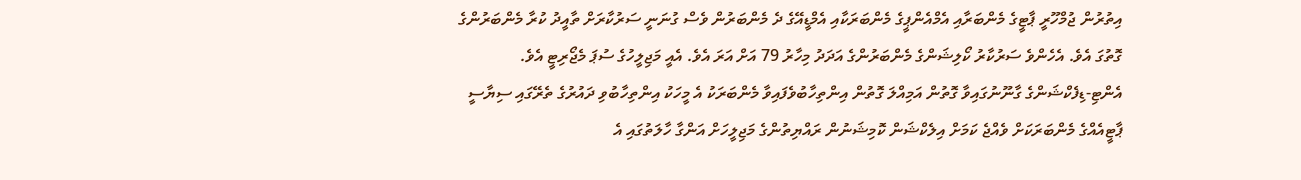އިތުރުން ޖުމްހޫރީ ޕާޓީގެ މެންބަރާއި އެމްއެންޕީގެ މެންބަރަކާއި އެމްޑީއޭގެ ދެ މެންބަރުން ވެސް ގުނަނީ ސަރުކާރަށް ތާއީދު ކުރާ މެންބަރުންގެ ގޮތުގަ އެވެ. އެހެންވެ ސަރުކާރު ކޯލިޝަންގެ މެންބަރުންގެ އަދަދު މިހާރު 79 އަށް އަރަ އެވެ. އެއީ މަޖިލީހުގެ ސުޕަ މެޖޯރިޓީ އެވެ.
އެންޓި-ޑިފެކްޝަންގެ ގާނޫނުގައިވާ ގޮތުން އަމިއްލަ ގޮތުން އިންތިހާބުވެފައިވާ މެންބަރަކު އެ މީހަކު އިންތިހާބުވި ދައުރުގެ ތެރޭގައި ސިޔާސީ ޕާޓީއެއްގެ މެންބަރަކަށް ވެއްޖެ ކަމަށް އިލެކްޝަން ކޮމިޝަނުން ރައްޔިތުންގެ މަޖިލީހަށް އަންގާ ހާލަތުގައި އެ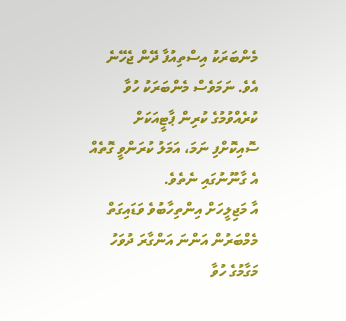މެންބަރަކު އިސްތިއުފާ ދޭން ޖެހޭނެ އެވެ. ނަމަވެސް މެންބަރަކު ހުވާ ކުރެއްވުމުގެ ކުރިން ޕާޓީއަކަށް ސޮއިކޮށްފި ނަމަ، އަމަލު ކުރަންވީ ގޮތެއް އެ ގާނޫނުގައި ނެތެވެ.
އާ މަޖިލީހަށް އިންތިހާބުވެ ވަޑައިގަތް މެމްބަރުން އަންނަ އަންގާރަ ދުވަހު މަގާމުގެ ހުވާ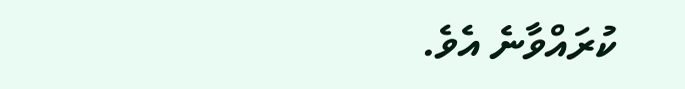ކުރައްވާނެ އެވެ.